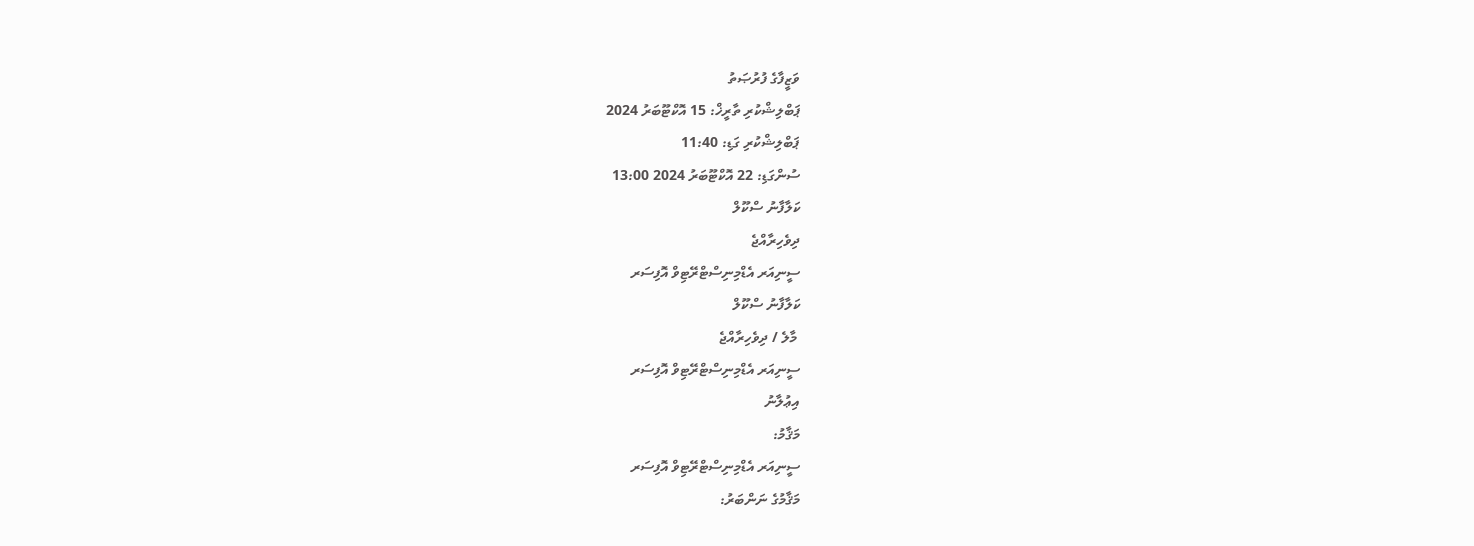ވަޒީފާގެ ފުރުޞަތު
ޕަބްލިޝްކުރި ތާރީޚް: 15 އޮކްޓޫބަރު 2024
ޕަބްލިޝްކުރި ގަޑި: 11:40
ސުންގަޑި: 22 އޮކްޓޫބަރު 2024 13:00
ކަލާފާނު ސްކޫލް
ދިވެހިރާއްޖެ
ސީނިއަރ އެޑްމިނިސްޓްރޭޓިވް އޮފިސަރ
ކަލާފާނު ސްކޫލް
 މާލެ / ދިވެހިރާއްޖެ
ސީނިއަރ އެޑްމިނިސްޓްރޭޓިވް އޮފިސަރ
އިޢުލާނު
މަޤާމު:
ސީނިއަރ އެޑްމިނިސްޓްރޭޓިވް އޮފިސަރ
މަޤާމުގެ ނަންބަރު: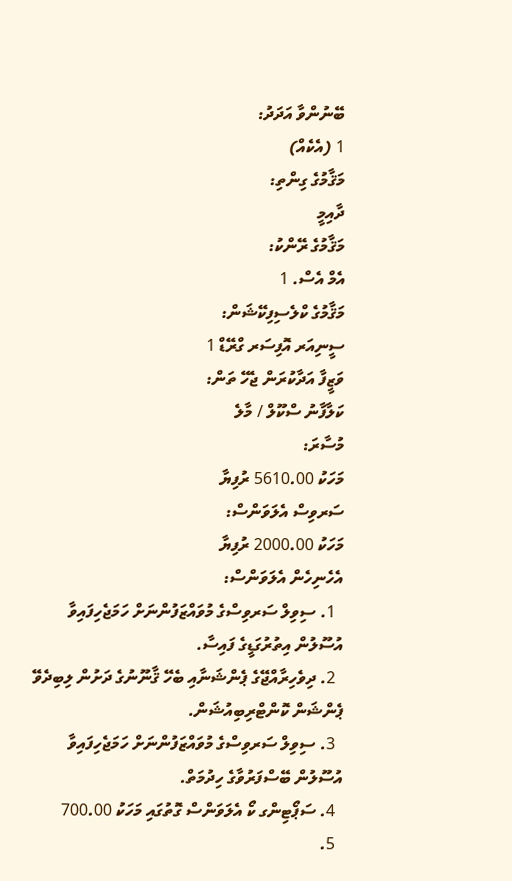ބޭނުންވާ އަދަދު:
1 (އެކެއް)
މަޤާމުގެ ގިންތި:
ދާއިމީ
މަޤާމުގެ ރޭންކު:
އެމް އެސް. 1
މަޤާމުގެ ކްލެސިފިކޭޝަން:
ސީނިއަރ އޮފިސަރ ގްރޭޑް 1
ވަޒީފާ އަދާކުރަން ޖެހޭ ތަން:
ކަލާފާނު ސްކޫލް / މާލެ
މުސާރަ:
މަހަކު 5610.00 ރުފިޔާ
ސަރވިސް އެލަވަންސް:
މަހަކު 2000.00 ރުފިޔާ
އެހެނިހެން އެލަވަންސް:
  1. ސިވިލް ސަރވިސްގެ މުވައްޒަފުންނަށް ހަމަޖެހިފައިވާ އުސޫލުން އިތުރުގަޑީގެ ފައިސާ.
  2. ދިވެހިރާއްޖޭގެ ޕެންޝަނާއި ބެހޭ ޤާނޫނުގެ ދަށުން ލިބިދެވޭ ޕެންޝަން ކޮންޓްރިބިއުޝަން.
  3. ސިވިލް ސަރވިސްގެ މުވައްޒަފުންނަށް ހަމަޖެހިފައިވާ އުސޫލުން ބޭސްފަރުވާގެ ހިދުމަތް.
  4. ސަޕޯޓިންގ ކޯ އެލަވަންސް ގޮތުގައި މަހަކު 700.00
  5.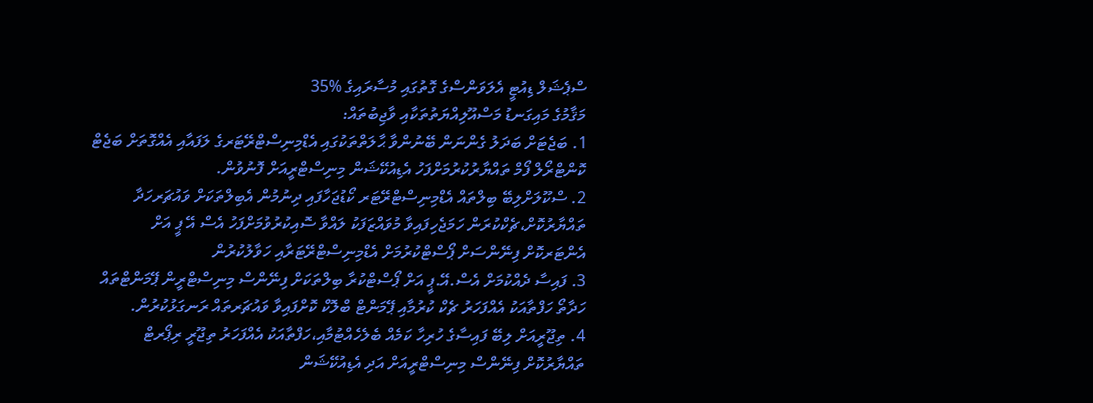ސްޕެޝަލް ޑިއުޓީ އެލަވަންސްގެ ގޮތުގައި މުސާރައިގެ %35
މަޤާމުގެ މައިގަނޑު މަސްއޫލިއްޔަތުތަކާއި ވާޖިބުތައް:
1. ބަޖެޓަށް ބަދަލު ގެންނަން ބޭނުންވާ ޙާލަތްތަކުގައި އެޑްމިނިސްޓްރޭޓަރގެ ލަފައާއި އެއްގޮތަށް ބަޖެޓް ކޮންޓްރޯލް ފޯމް ތައްޔާރުކުރުމަށްފަހު އެޑިއުކޭޝަން މިނިސްޓްރީއަށް ފޮނުވުން.
2. ސްކޫލަށްލިބޭ ބިލްތައް އެޑްމިނިސްޓްރޭޓަރ ކޯޑުޖަހާފައި ދިނުމުން އެބިލްތަކަށް ވައުޗަރހަދާ ތައްޔާރުކޮށް،ޗެކްކުރަން ހަމަޖެހިފައިވާ މުވައްޒަފަކު ލައްވާ ސޮއިކުރުވުމަށްފަހު އެސް އޭ ޕީ އަށް އެންޓަރކޮށް ފިނޭންސަށް ޕޯސްޓްކުރުމަށް އެޑްމިނިސްޓްރޭޓަރާއި ހަވާލުކުރުން
3. ފައިސާ ދެއްކުމަށް އެސް.އޭ.ޕީ އަށް ޕޯސްޓްކުރާ ބިލްތަކަށް ފިނޭންސް މިނިސްޓްރީން ޕޭމަންޓްތައް ހަދާތޯ ހަފްތާއަކު އެއްފަހަރު ޗެކް ކުރުމާއި ޕޭމަންޓް ބްލޮކް ކޮށްފައިވާ ވައުޗަރތައް ރަނގަޅުކުރުން.
4. ތިޖޫރީއަށް ލިބޭ ފައިސާގެ ހުރިހާ ކަމެއް ބެލެހެއްޓުމާއި،ހަފްތާއަކު އެއްފަހަރު ތިޖޫރީ ރިޕޯރޓް ތައްޔާރުކޮށް ފިނޭންސް މިނިސްޓްރީއަށް އަދި އެޑިއުކޭޝަން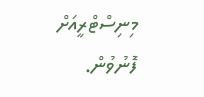މިނިސްޓްރީއަށް ފޮނުވުން.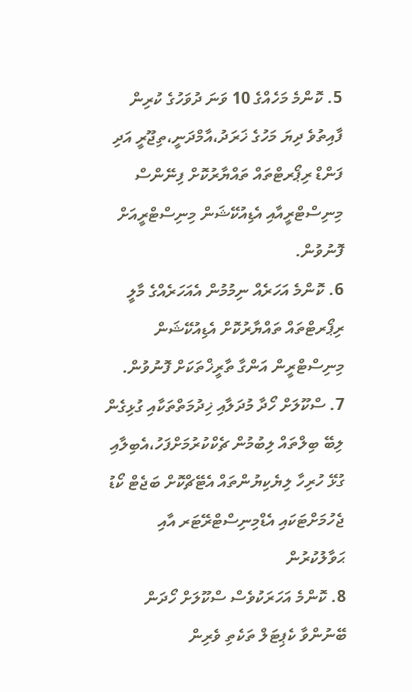5. ކޮންމެ މަހެއްގެ 10 ވަނަ ދުވަހުގެ ކުރިން ފާއިތުވެ ދިޔަ މަހުގެ ޚަރަދު،އާމްދަނީ،ތިޖޫރީ އަދި ފަންޑް ރިޕޯރޓްތައް ތައްޔާރުކޮށް ފިނޭންސް މިނިސްޓްރީއާއި އެޑިއުކޭޝަން މިނިސްޓްރީއަށް ފޮނުވުން.
6. ކޮންމެ އަހަރެއް ނިމުމުން އެއަހަރެއްގެ މާލީ ރިޕޯރޓްތައް ތައްޔާރުކޮށް އެޑިއުކޭޝަން މިނިސްޓްރީން އަންގާ ތާރީޚްތަކަށް ފޮނުވުން.
7. ސްކޫލަށް ހޯދާ މުދަލާއި ޚިދުމަތްތަކާއި ގުޅިގެން ލިބޭ ބިލްތައް ލިބުމުން ޗެކްކުރުމަށްފަހު،އެބިލާއި ގުޅޭ ހުރިހާ ލިޔެކިޔުންތައް އެޓޭޗްކޮށް ބަޖެޓް ކޯޑު ޖެހުމަށްޓަކައި އެޑްމިނިސްޓްރޭޓަރ އާއި ޙަވާލުކުރުން
8. ކޮންމެ އަހަރަކުވެސް ސްކޫލަށް ހޯދަން ބޭނުންވާ ކެޕިޓަލް ތަކެތި ވެރިން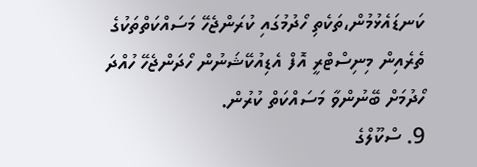ކަނޑައެޅުމުން،ތަކެތި ހޯދުމުގައި ކުރަންޖެހޭ މަސައްކަތްތަކުގެ ތެރެއިން މިނިސްޓްރީ އޮފް އެޑިއުކޭޝަނުން ހޯދަންޖެހޭ ހުއްދަ ހޯދުމަށް ބޭނުންވާ މަސައްކަތް ކުރުން.
9. ސްކޫލްގެ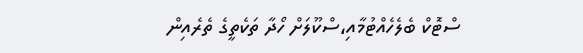ސްޓޮކް ބެލެހެއްޓުމާއި،ސްކޫލަށް ހޯދާ ތަކެތީގެ ތެރެއިން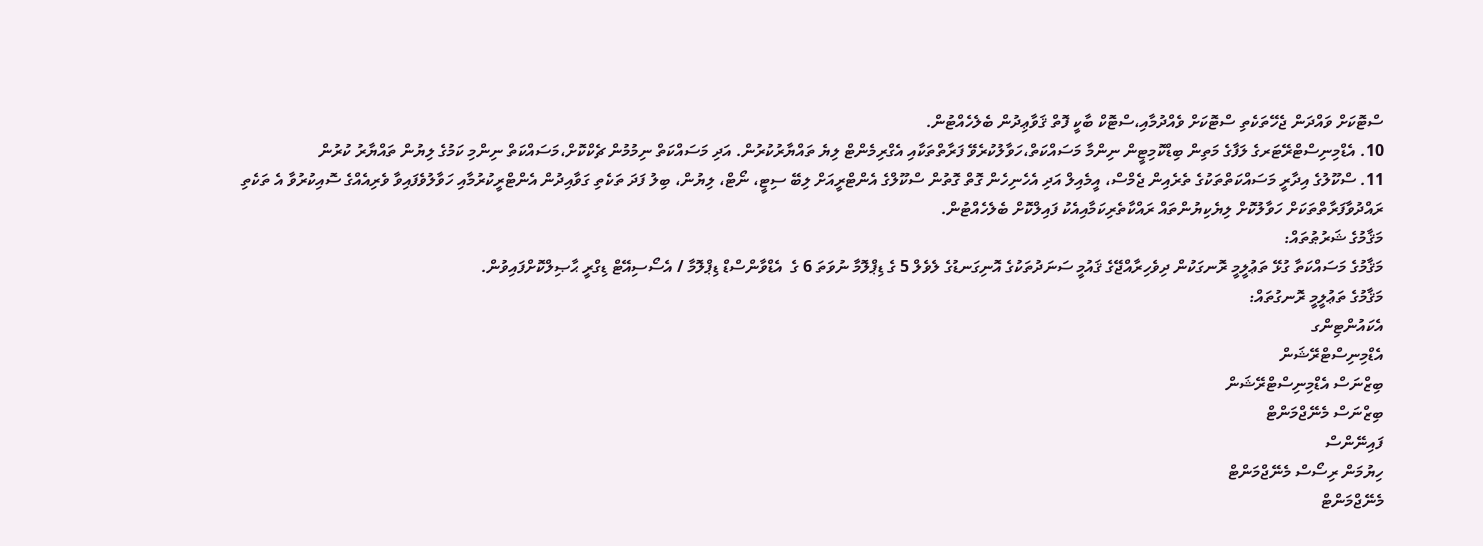ސްޓޮކަށް ވައްދަން ޖެހޭތަކެތި ސްޓޮކަށް ވެއްދުމާއި،ސްޓޮކް ބާކީ ފޮތް ޤަވާޢިދުން ބެލެހެއްޓުން.
10. އެޑްމިނިސްޓްރޭޓަރގެ ލަފާގެ މަތިން ބިޑްކޮމިޓީން ނިންމާ މަސައްކަތް،ހަވާލުކުރެވޭ ފަރާތްތަކާއި އެގްރިމެންޓް ލިޔެ ތައްޔާރުކުރުން. އަދި މަސައްކަތް ނިމުމުން ޗެކްކޮށް،މަސައްކަތް ނިންމި ކަމުގެ ލިޔުން ތައްޔާރު ކުރުން
11. ސްކޫލުގެ އިދާރީ މަސައްކަތްތަކުގެ ތެރެއިން ޖެމްސް، އީމެއިލް އަދި އެހެނިހެން ގޮތް ގޮތުން ސްކޫލްގެ އެންޓްރީއަށް ލިބޭ ސިޓީ، ނޯޓް، ލިޔުން، ބިލު ފަދަ ތަކެތި ގަވާއިދުން އެންޓްރީކުރުމާއި ހަވާލުވެފައިވާ ވެރިއެއްގެ ސޮއިކުރުވާ އެ ތަކެތި ރައްދުވާފަރާތްތަކަށް ހަވާލުކޮށް ލިޔެކިޔުންތައް ރައްކާތެރިކަމާއިއެކު ފައިލްކޮށް ބެލެހެއްޓުން.
މަޤާމުގެ ޝަރުޠުތައް:
މަޤާމުގެ މަސައްކަތާ ގުޅޭ ތަޢުލީމީ ރޮނގަކުން ދިވެހިރާއްޖޭގެ ޤައުމީ ސަނަދުތަކުގެ އޮނިގަނޑުގެ ލެވެލް 5 ގެ ޑިޕްލޮމާ ނުވަތަ 6 ގެ  އެޑްވާންސްޑް ޑިޕްލޮމާ / އެސޯސިއޭޓް ޑިގްރީ ޙާޞިލްކޮށްފައިވުން.
މަޤާމުގެ ތަޢުލީމީ ރޮނގުތައް:
އެކައުންޓިންގ
އެޑްމިނިސްޓްރޭޝަން
ބިޒްނަސް އެޑްމިނިސްޓްރޭޝަން
ބިޒްނަސް މެނޭޖްމަންޓް
ފައިނޭންސް
ހިޔުމަން ރިސޯސް މެނޭޖްމަންޓް
މެނޭޖްމަންޓް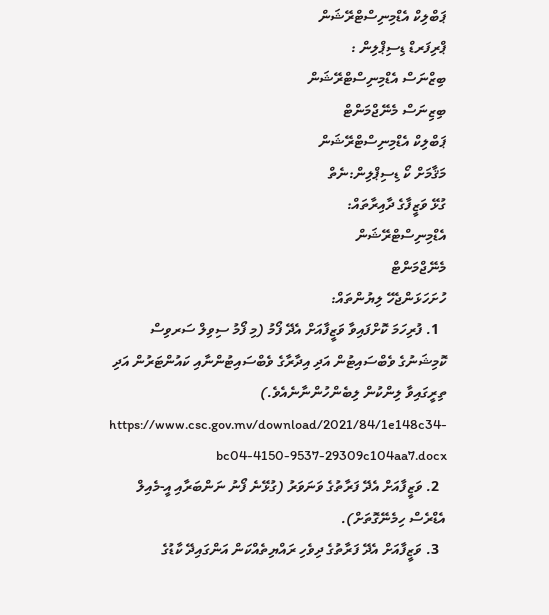ޕަބްލިކް އެޑްމިނިސްޓްރޭޝަން
ޕްރިފަރޑް ޑިސިޕްލިން :
ބިޒްނަސް އެޑްމިނިސްޓްރޭޝަން
ބިޒިނަސް މެނޭޖްމަންޓް
ޕަބްލިކް އެޑްމިނިސްޓްރޭޝަން
މަޤާމަށް ކޯ ޑިސިޕްލިން:ނެތް
ގުޅޭ ވަޒީފާގެ ދާއިރާތައް:
އެޑްމިނިސްޓްރޭޝަން
މެނޭޖްމަންޓް
ހުށަހަޅަންޖެހޭ ލިޔުންތައް:
  1. ފުރިހަމަ ކޮށްފައިވާ ވަޒީފާއަށް އެދޭ ފޯމު (މި ފޯމު ސިވިލް ސަރވިސް ކޮމިޝަނުގެ ވެބްސައިޓުން އަދި އިދާރާގެ ވެބްސައިޓުންނާއި ކައުންޓަރުން އަދި ތިރީގައިވާ ލިންކުން ލިބެންހުންނާނެއެވެ.)  https://www.csc.gov.mv/download/2021/84/1e148c34-bc04-4150-9537-29309c104aa7.docx
  2. ވަޒީފާއަށް އެދޭ ފަރާތުގެ ވަނަވަރު (ގުޅޭނެ ފޯނު ނަންބަރާއި އީ-މެއިލް އެޑްރެސް ހިމެނޭގޮތަށް).
  3. ވަޒީފާއަށް އެދޭ ފަރާތުގެ ދިވެހި ރައްޔިތެއްކަން އަންގައިދޭ ކާޑުގެ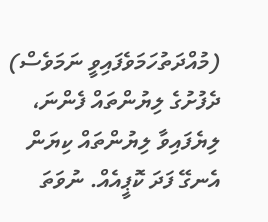(މުއްދަތުހަމަވެފައިވީ ނަމަވެސް) ދެފުށުގެ ލިޔުންތައް ފެންނަ، ލިޔެފައިވާ ލިޔުންތައް ކިޔަން އެނގޭ ފަދަ ކޮޕީއެއް. ނުވަތަ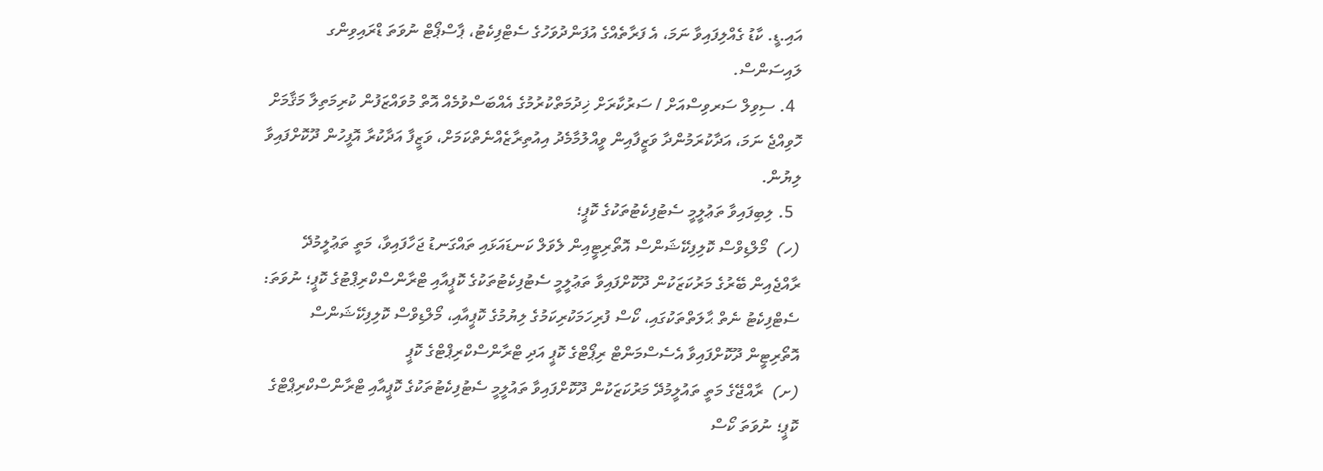އައި.ޑީ. ކާޑު ގެއްލިފައިވާ ނަމަ، އެ ފަރާތެއްގެ އުފަންދުވަހުގެ ސެޓްފިކެޓު، ޕާސްޕޯޓް ނުވަތަ ޑްރައިވިންގ ލައިސަންސް.
  4. ސިވިލް ސަރވިސްއަށް / ސަރުކާރަށް ޚިދުމަތްކުރުމުގެ އެއްބަސްވުމެއް އޮތް މުވައްޒަފުން ކުރިމަތިލާ މަޤާމަށް ހޮވިއްޖެ ނަމަ، އަދާކުރަމުންދާ ވަޒީފާއިން ވީއްލުމާމެދު އިއުތިރާޒެއްނެތްކަމަށް، ވަޒީފާ އަދާކުރާ އޮފީހުން ދޫކޮށްފައިވާ ލިޔުން.
  5. ލިބިފައިވާ ތަޢުލީމީ ސެޓުފިކެޓުތަކުގެ ކޮޕީ؛
(ހ)  މޯލްޑިވްސް ކޮލިފިކޭޝަންސް އޮތޯރިޓީއިން ލެވަލް ކަނޑައަޅައި ތައްގަނޑު ޖަހާފައިވާ، މަތީ ތަޢުލީމުދޭ ރާއްޖެއިން ބޭރުގެ މަރުކަޒަކުން ދޫކޮށްފައިވާ ތަޢުލީމީ ސެޓުފިކެޓުތަކުގެ ކޮޕީއާއި ޓްރާންސްކްރިޕްޓުގެ ކޮޕީ؛ ނުވަތަ: ސެޓްފިކެޓު ނެތް ޙާލަތްތަކުގައި، ކޯސް ފުރިހަމަކުރިކަމުގެ ލިޔުމުގެ ކޮޕީއާއި، މޯލްޑިވްސް ކޮލިފިކޭޝަންސް އޮތޯރިޓީން ދޫކޮށްފައިވާ އެސެސްމަންޓް ރިޕޯޓްގެ ކޮޕީ އަދި ޓްރާންސްކްރިޕްޓްގެ ކޮޕީ
(ށ)  ރާއްޖޭގެ މަތީ ތައުލީމުދޭ މަރުކަޒަކުން ދޫކޮށްފައިވާ ތައުލީމީ ސެޓުފިކެޓުތަކުގެ ކޮޕީއާއި ޓްރާންސްކްރިޕްޓްގެ ކޮޕީ؛ ނުވަތަ ކޯސް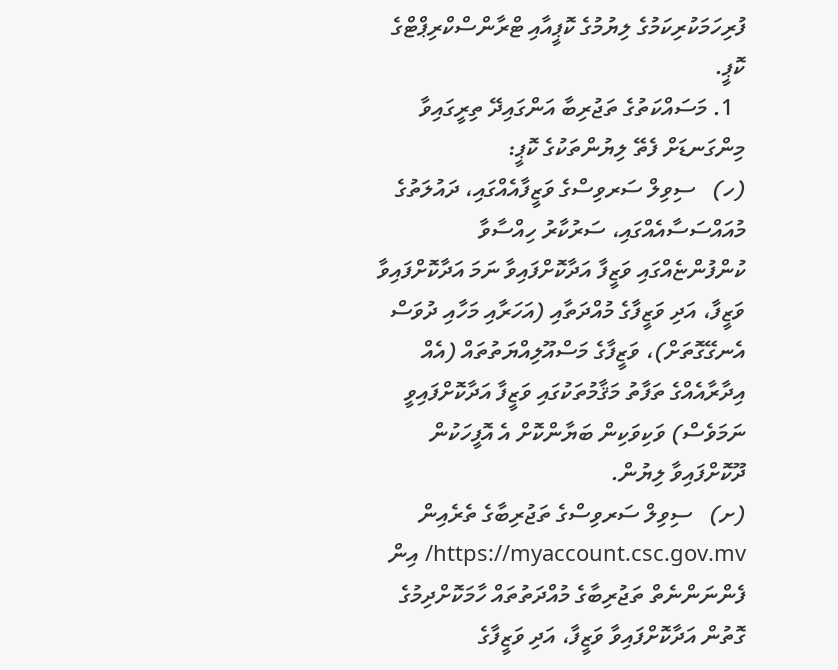ފުރިހަމަކުރިކަމުގެ ލިޔުމުގެ ކޮޕީއާއި ޓްރާންސްކްރިޕްޓްގެ ކޮޕީ.
  1. މަސައްކަތުގެ ތަޖުރިބާ އަންގައިދޭ ތިރީގައިވާ މިންގަނޑަށް ފެތޭ ލިޔުންތަކުގެ ކޮޕީ:
(ހ)   ސިވިލް ސަރވިސްގެ ވަޒީފާއެއްގައި، ދައުލަތުގެ މުއައްސަސާއެއްގައި، ސަރުކާރު ހިއްސާވާ ކުންފުންޏެއްގައި ވަޒީފާ އަދާކޮށްފައިވާ ނަމަ އަދާކޮށްފައިވާ ވަޒީފާ، އަދި ވަޒީފާގެ މުއްދަތާއި (އަހަރާއި މަހާއި ދުވަސް އެނގޭގޮތަށް)، ވަޒީފާގެ މަސްއޫލިއްޔަތުތައް (އެއް އިދާރާއެއްގެ ތަފާތު މަޤާމުތަކުގައި ވަޒީފާ އަދާކޮށްފައިވީ ނަމަވެސް) ވަކިވަކިން ބަޔާންކޮށް އެ އޮފީހަކުން ދޫކޮށްފައިވާ ލިޔުން.
(ށ)   ސިވިލް ސަރވިސްގެ ތަޖުރިބާގެ ތެރެއިން https://myaccount.csc.gov.mv/ އިން ފެންނަންނެތް ތަޖުރިބާގެ މުއްދަތުތައް ހާމަކޮށްދިމުގެ ގޮތުން އަދާކޮށްފައިވާ ވަޒީފާ، އަދި ވަޒީފާގެ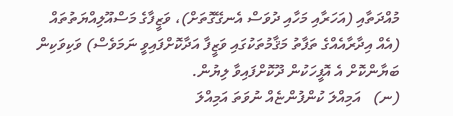މުއްދަތާއި (އަހަރާއި މަހާއި ދުވަސް އެނގޭގޮތަށް)، ވަޒީފާގެ މަސްއޫލިއްޔަތުތައް (އެއް އިދާރާއެއްގެ ތަފާތު މަޤާމުތަކުގައި ވަޒީފާ އަދާކޮށްފައިވީ ނަމަވެސް) ވަކިވަކިން ބަޔާންކޮށް އެ އޮފީހަކުން ދޫކޮށްފައިވާ ލިޔުން.
(ނ)   އަމިއްލަ ކުންފުންޏެއް ނުވަތަ އަމިއްލަ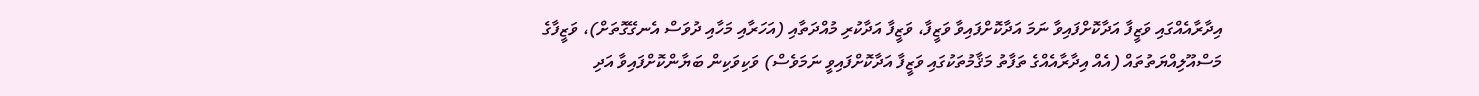އިދާރާއެއްގައި ވަޒީފާ އަދާކޮށްފައިވާ ނަމަ އަދާކޮށްފައިވާ ވަޒީފާ، ވަޒީފާ އަދާކުރި މުއްދަތާއި (އަހަރާއި މަހާއި ދުވަސް އެނގޭގޮތަށް)، ވަޒީފާގެ މަސްއޫލިއްޔަތުތައް (އެއް އިދާރާއެއްގެ ތަފާތު މަޤާމުތަކުގައި ވަޒީފާ އަދާކޮށްފައިވީ ނަމަވެސް) ވަކިވަކިން ބަޔާންކޮށްފައިވާ އަދި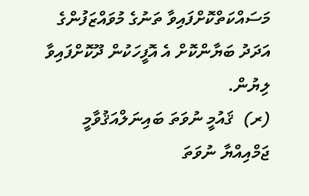މަސައްކަތްކޮށްފައިވާ ތަނުގެ މުވައްޒަފުންގެ އަދަދު ބަޔާންކޮށް އެ އޮފީހަކުން ދޫކޮށްފައިވާ ލިޔުން.
(ރ)  ޤައުމީ ނުވަތަ ބައިނަލްއަޤުވާމީ ޖަމްއިއްޔާ ނުވަތަ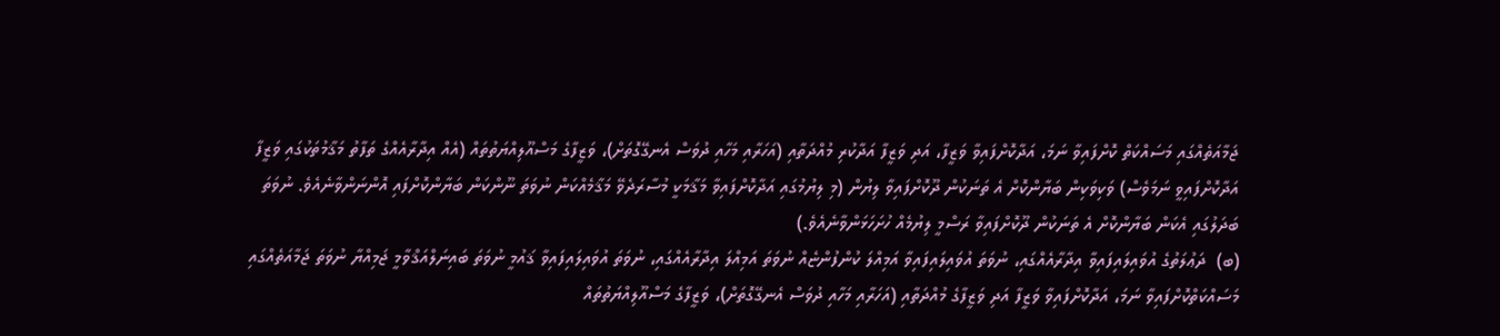ޖަމާއަތެއްގައި މަސައްކަތް ކޮށްފައިވާ ނަމަ، އަދާކޮށްފައިވާ ވަޒީފާ، އަދި ވަޒީފާ އަދާކުރި މުއްދަތާއި (އަހަރާއި މަހާއި ދުވަސް އެނގޭގޮތަށް)، ވަޒީފާގެ މަސްއޫލިއްޔަތުތައް (އެއް އިދާރާއެއްގެ ތަފާތު މަޤާމުތަކުގައި ވަޒީފާ އަދާކޮށްފައިވީ ނަމަވެސް) ވަކިވަކިން ބަޔާންކޮށް އެ ތަނަކުން ދޫކޮށްފައިވާ ލިޔުން (މި ލިޔުމުގައި އަދާކޮށްފައިވާ މަޤާމަކީ މުސާރަދެވޭ މަޤާމެއްކަން ނުވަތަ ނޫންކަން ބަޔާންކޮށްފައި އޮންނަންވާނެއެވެ. ނުވަތަ ބަދަލުގައި އެކަން ބަޔާންކޮށް އެ ތަނަކުން ދޫކޮށްފައިވާ ރަސްމީ ލިޔުމެއް ހުށަހަޅަންވާނެއެވެ.)
(ބ)  ދަޢުލަތުގެ އުވައިލައިފައިވާ އިދާރާއެއްގައި، ނުވަތަ އުވައިލައިފައިވާ އަމިއްލަ ކުންފުންޏެއް ނުވަތަ އަމިއްލަ އިދާރާއެއްގައި، ނުވަތަ އުވައިލައިފައިވާ ޤައުމީ ނުވަތަ ބައިނަލްއަޤްވާމީ ޖަމިއްޔާ ނުވަތަ ޖަމާއަތެއްގައި މަސައްކަތްކޮށްފައިވާ ނަމަ، އަދާކޮށްފައިވާ ވަޒީފާ އަދި ވަޒީފާގެ މުއްދަތާއި (އަހަރާއި މަހާއި ދުވަސް އެނގޭގޮތަށް)، ވަޒީފާގެ މަސްއޫލިއްޔަތުތައް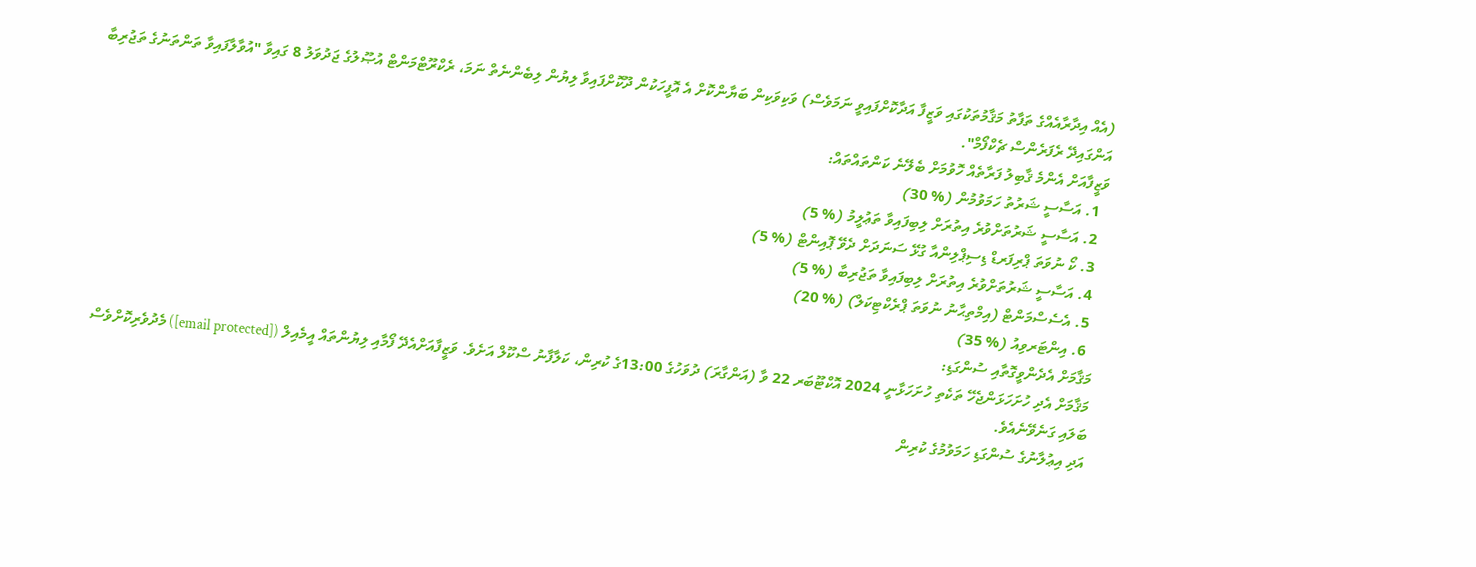(އެއް އިދާރާއެއްގެ ތަފާތު މަޤާމުތަކުގައި ވަޒީފާ އަދާކޮށްފައިވީ ނަމަވެސް) ވަކިވަކިން ބަޔާންކޮށް އެ އޮފީހަކުން ދޫކޮށްފައިވާ ލިޔުން ލިބެންނެތް ނަމަ، ރެކްރޫޓްމަންޓް އުޞޫލުގެ ޖަދުވަލު 8 ގައިވާ "އުވާލާފައިވާ ތަންތަނުގެ ތަޖުރިބާ އަންގައިދޭ ރެފަރެންސް ޗެކްފޯމް".
ވަޒީފާއަށް އެންމެ ޤާބިލު ފަރާތެއް ހޮވުމަށް ބެލޭނެ ކަންތައްތައް:
  1. އަސާސީ ޝަރުތު ހަމަވުމުން (% 30)
  2. އަސާސީ ޝަރުތަށްވުރެ އިތުރަށް ލިބިފައިވާ ތަޢުލީމު (% 5)
  3. ކޯ ނުވަތަ ޕްރިފަރޑް ޑިސިޕްލިންއާ ގުޅޭ ސަނަދަށް ދެވޭ ޕޮއިންޓް (% 5)
  4. އަސާސީ ޝަރުތަށްވުރެ އިތުރަށް ލިބިފައިވާ ތަޖުރިބާ (% 5)
  5. އެސެސްމަންޓް (އިމްތިޙާނު ނުވަތަ ޕްރެކްޓިކަލް) (% 20)
  6. އިންޓަރވިއު (% 35)
މަޤާމަށް އެދެންވީގޮތާއި ސުންގަޑި:
މަޤާމަށް އެދި ހުށަހަޅަންޖެހޭ ތަކެތި ހުށަހަޅާނީ 2024 އޮކްޓޫބަރ 22 ވާ (އަންގާރަ) ދުވަހުގެ 13:00ގެ ކުރިން، ކަލާފާނު ސްކޫލް އަށެވެ. ވަޒީފާއަށްއެދޭ ފޯމާއި ލިޔުންތައް އީމެއިލް ([email protected]) މެދުވެރިކޮށްވެސް ބަލައި ގަނެވޭނެއެވެ.
އަދި އިޢުލާނުގެ ސުންގަޑި ހަމަވުމުގެ ކުރިން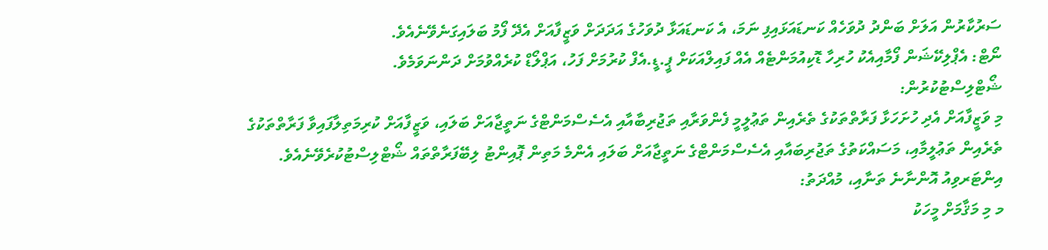ސަރުކާރުން އަލަށް ބަންދު ދުވަހެއް ކަނޑައަޅައިފި ނަމަ، އެ ކަނޑައަޅާ ދުވަހުގެ އަދަދަށް ވަޒީފާއަށް އެދޭ ފޯމު ބަލައިގަނެވޭނެއެވެ.
ނޯޓް: އެޕްލިކޭޝަން ފޯމާއިއެކު ހުރިހާ ޑޮކިއުމަންޓެއް އެއް ފައިލްއަކަށް ޕީ.ޑީ.އެފް ކުރުމަށް ފަހު، އަޕްލޯޑް ކުރެއްވުމަށް ދަންނަވަމެވެ.
ޝޯޓްލިސްޓުކުރުން:
މި ވަޒީފާއަށް އެދި ހުށަހަޅާ ފަރާތްތަކުގެ ތެރެއިން ތަޢުލީމީ ފެންވަރާއި ތަޖުރިބާއާއި އެސެސްމަންޓްގެ ނަތީޖާއަށް ބަލައި، ވަޒީފާއަށް ކުރިމަތިލާފައިވާ ފަރާތްތަކުގެ ތެރެއިން ތަޢުލީމާއި، މަސައްކަތުގެ ތަޖުރިބައާއި އެސެސްމަންޓްގެ ނަތީޖާއަށް ބަލައި އެންމެ މަތިން ޕޮއިންޓު ލިބޭފަރާތްތައް ޝޯޓްލިސްޓުކުރެވޭނެއެވެ.
އިންޓަރވިއު އޮންނާނެ ތަނާއި، މުއްދަތު:
މ މި މަޤާމަށް މީހަކު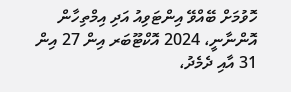ހޮވުމަށް ބޭއްވޭ އިންޓަވިއު އަދި އިމްތިހާން އޮންނާނީ، 2024 އޮކްޓޫބަރ އިން 27 އިން 31 އާއި ދެމެދު،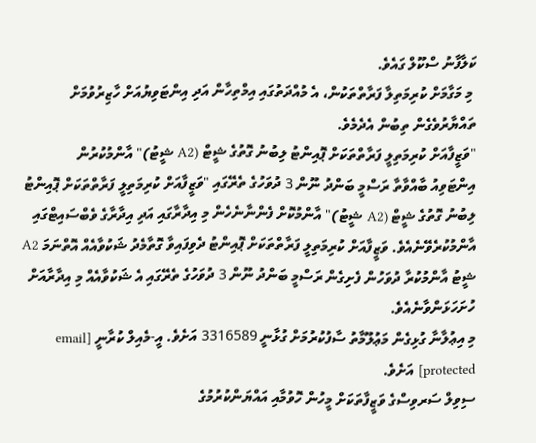ކަލާފާނު ސްކޫލް ގައެވެ.
 މި މަގާމަށް ކުރިމަތިލާ ފަރާތްތަކުން، އެ މުއްދަތުގައި އިމްތިހާން އަދި އިންޓަވިޔުއަށް ހާޒިރުވުމަށް ތައްޔާރުވެގެން ތިބުން އެދެމެވެ.
"ވަޒީފާއަށް ކުރިމަތިލީ ފަރާތްތަކަށް ޕޮއިންޓު ލިބުނު ގޮތުގެ ޝީޓް (A2 ޝީޓު)" އާންމުކުރުން
އިންޓަވިއު ބާއްވާތާ ރަސްމީ ބަންދު ނޫން 3 ދުވަހުގެ ތެރޭގައި "ވަޒީފާއަށް ކުރިމަތިލީ ފަރާތްތަކަށް ޕޮއިންޓު ލިބުނު ގޮތުގެ ޝީޓް (A2 ޝީޓު)" އާންމުކޮށް ފެންނާނެހެން މި އިދާރާގައި އަދި އިދާރާގެ ވެބްސައިޓްގައި އާންމުކުރެވޭނެއެވެ. ވަޒީފާއަށް ކުރިމަތިލީ ފަރާތްތަކަށް ޕޮއިންޓު ދެވިފައިވާ ގޮތާމެދު ޝަކުވާއެއް އޮތްނަމަ A2 ޝީޓު އާންމުކުރާ ދުވަހުން ފެށިގެން ރަސްމީ ބަންދު ނޫން 3 ދުވަހުގެ ތެރޭގައި އެ ޝަކުވާއެއް މި އިދާރާއަށް ހުށަހަޅަންވާނެއެވެ.
މި އިޢުލާނާ ގުޅިގެން މަޢުލޫމާތު ސާފުކުރުމަށް ގުޅާނީ 3316589 އަށެވެ. އީ-މެއިލް ކުރާނީ [email protected] އަށެވެ.
ސިވިލް ސަރވިސްގެ ވަޒީފާތަކަށް މީހުން ހޮވުމާއި އައްޔަންކުރުމުގެ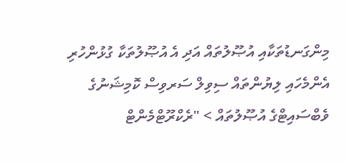މިންގަނޑުތަކާއި އުޞޫލުތައް އަދި އެ އުޞޫލުތަކާ ގުޅުންހުރި އެންމެހައި ލިޔުންތައް ސިވިލް ސަރވިސް ކޮމިޝަނުގެ ވެބްސައިޓްގެ އުޞޫލުތައް > "ރެކްރޫޓްމެންޓް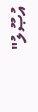އުޞޫލު"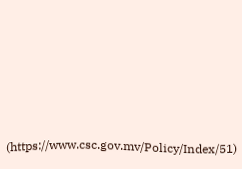(https://www.csc.gov.mv/Policy/Index/51)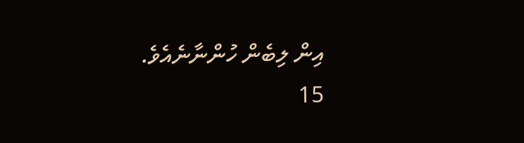އިން ލިބެން ހުންނާނެއެވެ.
15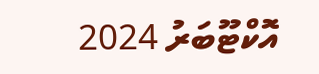އޮކްޓޫބަރު 2024